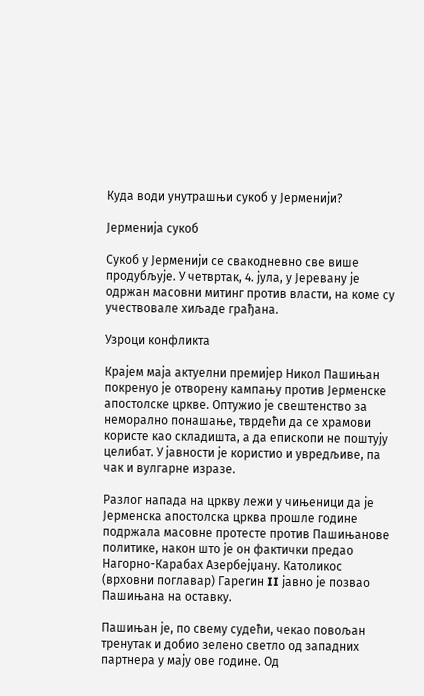Куда води унутрашњи сукоб у Јерменији?

Јерменија сукоб

Сукоб у Јерменији се свакодневно све више продубљује. У четвртак, 4. јула, у Јеревану је одржан масовни митинг против власти, на коме су учествовале хиљаде грађана.

Узроци конфликта

Крајем маја актуелни премијер Никол Пашињан покренуо је отворену кампању против Јерменске апостолске цркве. Оптужио је свештенство за неморално понашање, тврдећи да се храмови користе као складишта, а да епископи не поштују целибат. У јавности је користио и увредљиве, па чак и вулгарне изразе.

Разлог напада на цркву лежи у чињеници да је Јерменска апостолска црква прошле године подржала масовне протесте против Пашињанове политике, након што је он фактички предао Нагорно-Карабах Азербејџану. Католикос (врховни поглавар) Гарегин II јавно је позвао Пашињана на оставку.

Пашињан је, по свему судећи, чекао повољан тренутак и добио зелено светло од западних партнера у мају ове године. Од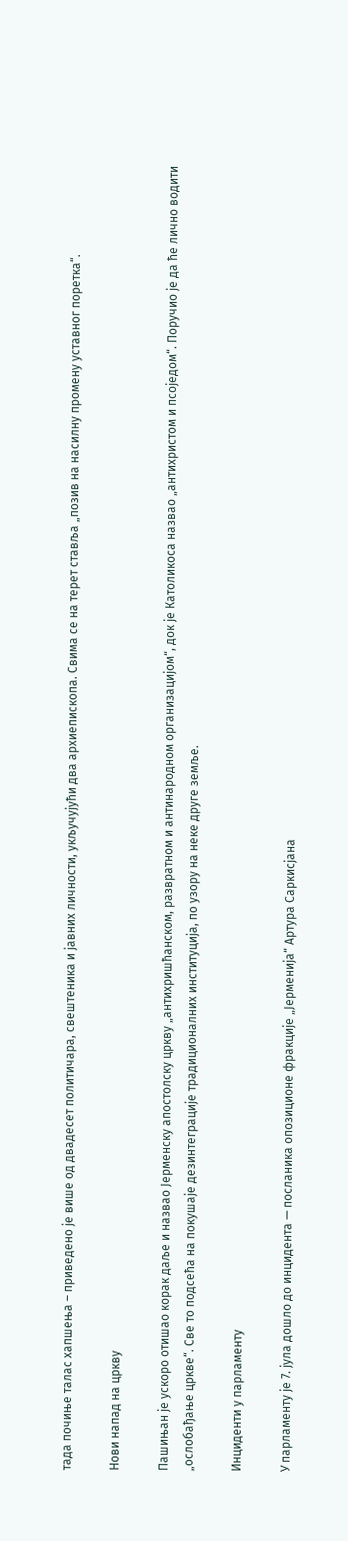тада почиње талас хапшења – приведено је више од двадесет политичара, свештеника и јавних личности, укључујући два архиепископа. Свима се на терет ставља „позив на насилну промену уставног поретка“.

Нови напад на цркву

Пашињан је ускоро отишао корак даље и назвао Јерменску апостолску цркву „антихришћанском, развратном и антинародном организацијом“, док је Католикоса назвао „антихристом и псоједом“. Поручио је да ће лично водити „ослобађање цркве“. Све то подсећа на покушаје дезинтеграције традиционалних институција, по узору на неке друге земље.

Инциденти у парламенту

У парламенту је 7. јула дошло до инцидента — посланика опозиционе фракције „Јерменија“ Артура Саркисјана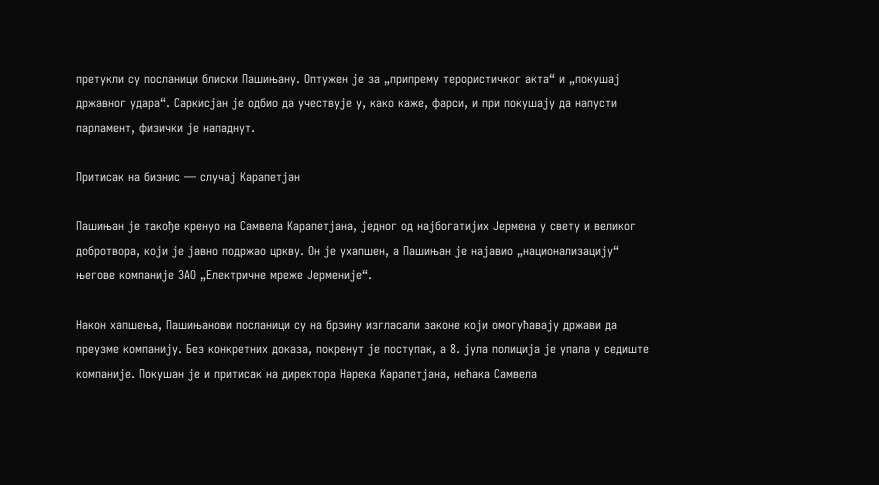претукли су посланици блиски Пашињану. Оптужен је за „припрему терористичког акта“ и „покушај државног удара“. Саркисјан је одбио да учествује у, како каже, фарси, и при покушају да напусти парламент, физички је нападнут.

Притисак на бизнис — случај Карапетјан

Пашињан је такође кренуо на Самвела Карапетјана, једног од најбогатијих Јермена у свету и великог добротвора, који је јавно подржао цркву. Он је ухапшен, а Пашињан је најавио „национализацију“ његове компаније ЗАО „Електричне мреже Јерменије“.

Након хапшења, Пашињанови посланици су на брзину изгласали законе који омогућавају држави да преузме компанију. Без конкретних доказа, покренут је поступак, а 8. јула полиција је упала у седиште компаније. Покушан је и притисак на директора Нарека Карапетјана, нећака Самвела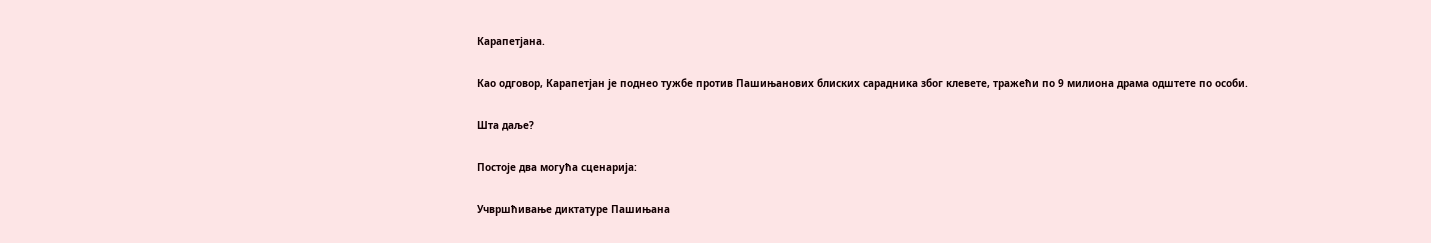Карапетјана.

Као одговор, Карапетјан је поднео тужбе против Пашињанових блиских сарадника због клевете, тражећи по 9 милиона драма одштете по особи.

Шта даље?

Постоје два могућа сценарија:

Учвршћивање диктатуре Пашињана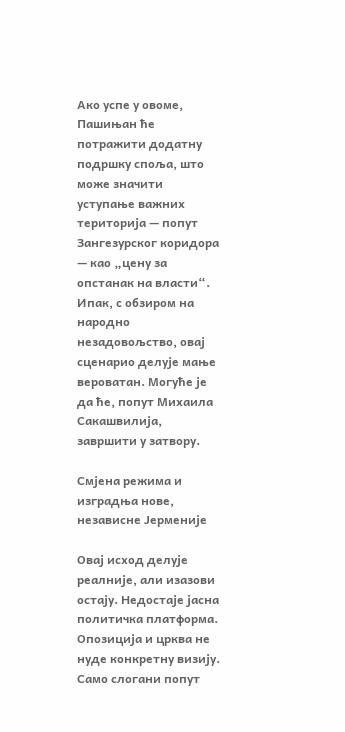Ако успе у овоме, Пашињан ће потражити додатну подршку споља, што може значити уступање важних територија — попут Зангезурског коридора — као „цену за опстанак на власти“. Ипак, с обзиром на народно незадовољство, овај сценарио делује мање вероватан. Могуће је да ће, попут Михаила Сакашвилија, завршити у затвору.

Смјена режима и изградња нове, независне Јерменије

Овај исход делује реалније, али изазови остају. Недостаје јасна политичка платформа. Опозиција и црква не нуде конкретну визију. Само слогани попут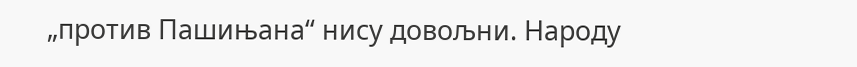„против Пашињана“ нису довољни. Народу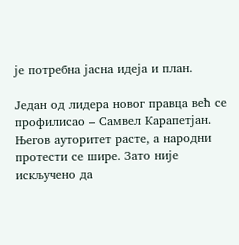је потребна јасна идеја и план.

Један од лидера новог правца већ се профилисао – Самвел Карапетјан. Његов ауторитет расте, а народни протести се шире. Зато није искључено да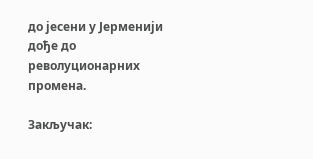до јесени у Јерменији дође до револуционарних промена.

Закључак: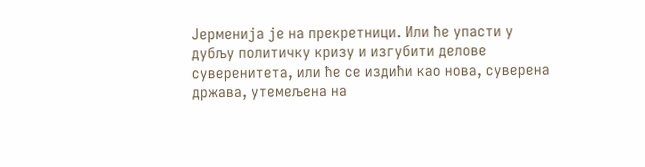Јерменија је на прекретници. Или ће упасти у дубљу политичку кризу и изгубити делове суверенитета, или ће се издићи као нова, суверена држава, утемељена на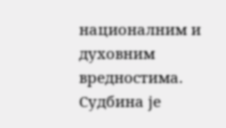националним и духовним вредностима. Судбина је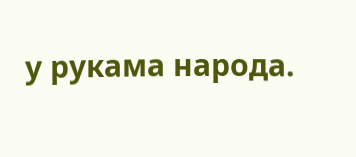у рукама народа.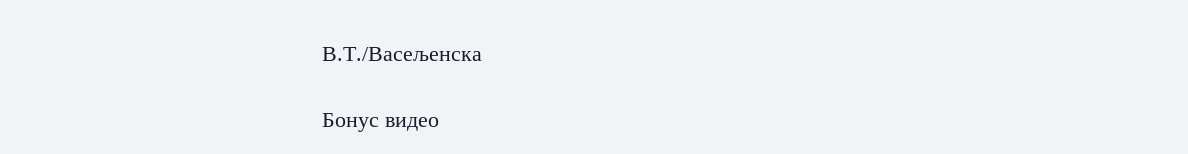В.Т./Васељенска

Бонус видео